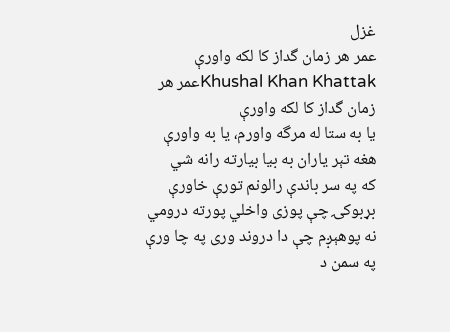غزل
عمر هر زمان گداز کا لکه واورې
Khushal Khan Khattakعمر هر زمان گداز کا لکه واورې
يا به ستا له مرگه واورم، يا به واورې
هغه تېر ياران به بيا بيارته رانه شي
که په سر باندې رالونم تورې خاورې
بړبوکۍ چې پوزی واخلي پورته درومي
نه پوهېږم چې دا دروند وری په چا ورې
په سمن د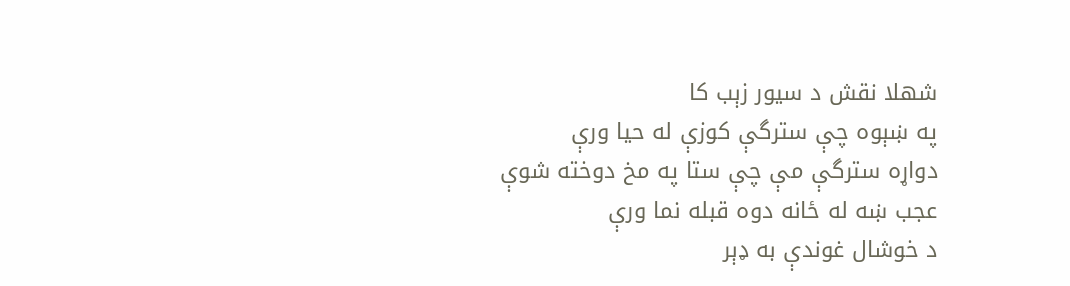شهلا نقش د سيور زېب کا
په ښېوه چې سترگې کوزې له حيا ورې
دواړه سترگې مې چې ستا په مخ دوخته شوې
عجب ښه له ځانه دوه قبله نما ورې
د خوشال غوندې به ډېر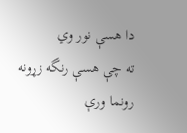دا هسې نور وي
ته چې هسې رنگه زړونه رونما ورې